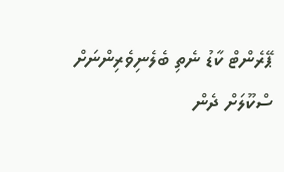ޕޭރެންޓް ކާޑު ނެތި ބެލެނިވެރިންނަށް ސްކޫލަށް ދެން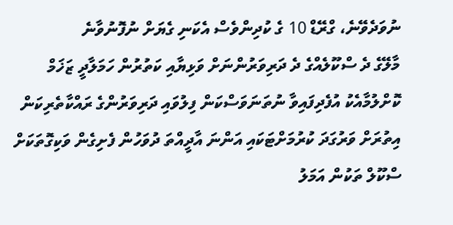ނުވަދެވޭނެ، ގްރޭޑް 10 ގެ ކުދިންވެސް އެކަނި ގެޔަށް ނުފޮނުވާނެ
މާލޭގެ ދެ ސްކޫލެއްގެ ދެ ދަރިވަރުންނަށް ވަޅިޔާއި ކަތުރުން ހަމަލާދީ ޒަޚަމް ކޮށްލުމާއެކު އުފެދިފައިވާ ނުތަނަވަސްކަން ފިލުވައި ދަރިވަރުންގެ ރައްކާތެރިކަން އިތުރަށް ވަރުގަދަ ކުރުމަށްޓަކައި އަންނަ އާދީއްތަ ދުވަހުން ފެށިގެން ވަކިގޮތަކަށް ސްކޫލް ތަކުން އަމަލު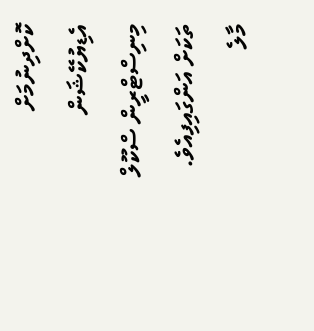ކޮށްދިނުމަށް އެޑިޔުކޭޝަން މިނިސްޓްރީން ސްކޫލް ތަކަށް އަންގައިފިއެވެ.
މާލެ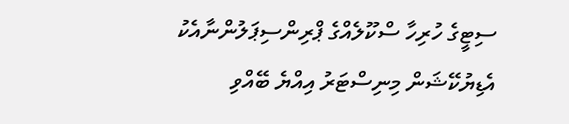ސިޓީގެ ހުރިހާ ސްކޫލެއްގެ ޕްރިންސިޕަލުންނާއެކު އެޑިޔުކޭޝަން މިނިސްޓަރު އިއްޔެ ބޭއްވި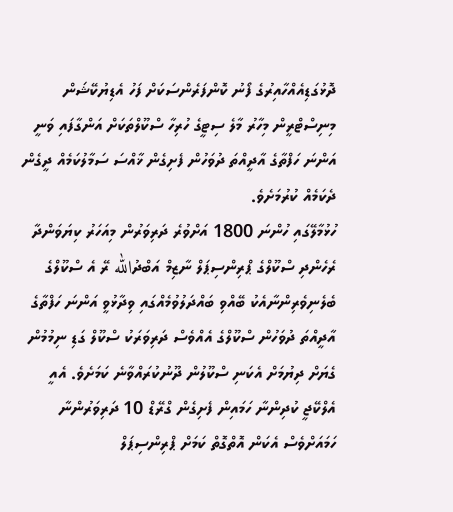ދޮޅުގަޑިއެއްހާއިރުގެ ފޯނު ކޮންފަރެންސަކަށް ފަހު އެޑިޔުކޭޝަން މިނިސްޓްރީން މިހާރު މާލެ ސިޓީގެ ހުރިހާ ސްކޫލްތަކަށް އަންގާފައި ވަނީ އަންނަ ހަފްތާގެ އާދީއްތަ ދުވަހުން ފެށިގެން ޚާއްސަ ސަމާލުކަމެއް ދީގެން ދެކަމެއް ކުރުމަށެވެ.
ހުޅުމާލޭގައި ހުންނަ 1800 އަށްވުރެ ދަރިވަރުން މިއަހަރު ކިޔަވަންދާ ރެހެންދި ސްކޫލްގެ ޕްރިންސިޕަލް ނާޒިމް އަބްދުالله ރޭ އެ ސްކޫލްގެ ބެލެނިވެރިންނާއެކު ބޭއްވި ބައްދަލުވުމެއްގައި ވިދާޅުވީ އަންނަ ހަފްތާގެ އާދީއްތަ ދުވަހުން ސްކޫލްގެ އެއްވެސް ދަރިވަރަކު ސްކޫލް ގަޑި ނިމުމުން ގެޔަށް ދިޔުމަށް އެކަނި ސްކޫލުން ދޫނުކުރައްވާނެ ކަމަށެވެ. އެއީ އެލްކޭޖީ ކުދިންނާ ހަމައިން ފެށިގެން ގްރޭޑް 10 ދަރިވަރުންނާ ހަމައަށްވެސް އެކަން އޮތްގޮތް ކަމަށް ޕްރިންސިޕަލް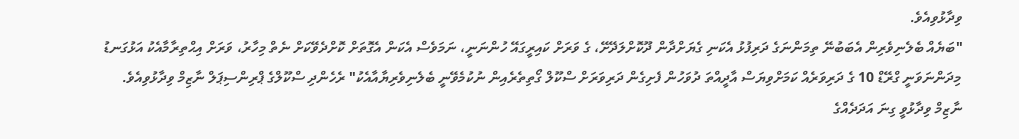ވިދާޅުވިއެވެ.
"ބަޔެއް ބެލެނިވެރިން އެބަބުނޭ ތިމަންނަގެ ދަރިފުޅު އެކަނި ގެޔަށްދާން ދޫކޮށްލަދޭށޭ، ގެ ވަރަށް ކައިރީގައޭ ހުންނަނީ، ނަމަވެސް އެކަން އެގޮތަށް ކޮށްދެވޭކަށް ނެތް މިހާރު، ވަރަށް އިޙްތިރާމާއެކު އަޅުގަނޑު މިދަންނަވަނީ ގްރޭޑް 10 ގެ ދަރިވަރެއް ކަމަށްވިޔަސް އާދީއްތަ ދުވަހުން ފެށިގެން ދަރިވަރަށް ސްކޫލް ގޯތިތެރެއިން ނުކުމެވޭނީ ބެލެނިވެރިޔާއާއެކު" ރެހެންދި ސްކޫލްގެ ޕްރިންސިޕަލް ނާޒިމް ވިދާޅުވިއެވެ.
ނާޒިމް ވިދާޅުވީ ގިނަ އަދަދެއްގެ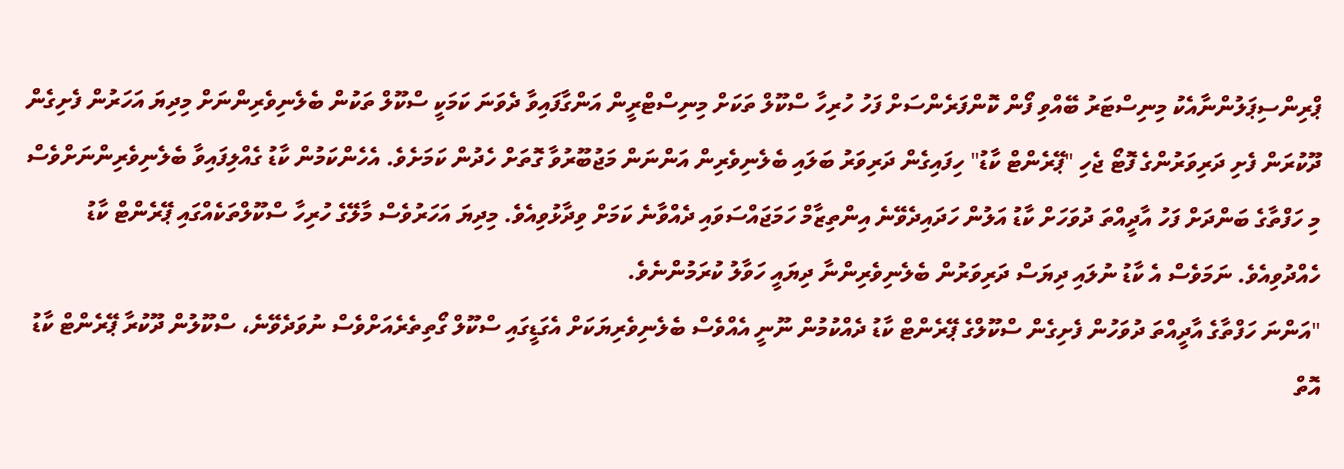ޕްރިންސިޕަލުންނާއެކު މިނިސްޓަރު ބޭއްވި ފޯން ކޮންފަރެންސަށް ފަހު ހުރިހާ ސްކޫލް ތަކަށް މިނިސްޓްރީން އަންގާފައިވާ ދެވަނަ ކަމަކީ ސްކޫލް ތަކުން ބެލެނިވެރިންނަށް މިދިޔަ އަހަރުން ފެށިގެން ދޫކުރަން ފެށި ދަރިވަރުންގެ ފޮޓޯ ޖެހި "ޕޭރެންޓް ކާޑު" ހިފައިގެން ދަރިވަރު ބަލައި ބެލެނިވެރިން އަންނަން މަޖުބޫރުވާ ގޮތަށް ހެދުން ކަމަށެވެ. އެހެންކަމުން ކާޑު ގެއްލިފައިވާ ބެލެނިވެރިންނަށްވެސް މި ހަފްތާގެ ބަންދަށް ފަހު އާދީއްތަ ދުވަހަށް ކާޑު އަލުން ހަދައިދެވޭނެ އިންތިޒާމް ހަމަޖައްސަވައި ދެއްވާނެ ކަމަށް ވިދާޅުވިއެވެ. މިދިޔަ އަހަރުވެސް މާލޭގެ ހުރިހާ ސްކޫލްތަކެއްގައި ޕޭރެންޓް ކާޑު ހެއްދުވިއެވެ. ނަމަވެސް އެ ކާޑު ނުލައި ދިޔަސް ދަރިވަރުން ބެލެނިވެރިންނާ ދިޔައީ ހަވާލު ކުރަމުންނެވެ.
"އަންނަ ހަފްތާގެ އާދީއްތަ ދުވަހުން ފެށިގެން ސްކޫލްގެ ޕޭރެންޓް ކާޑު ދެއްކުމުން ނޫނީ އެއްވެސް ބެލެނިވެރިޔަކަށް އެގަޑީގައި ސްކޫލް ގޯތިތެރެއަށްވެސް ނުވަދެވޭނެ، ސްކޫލުން ދޫކުރާ ޕޭރެންޓް ކާޑު އޮތް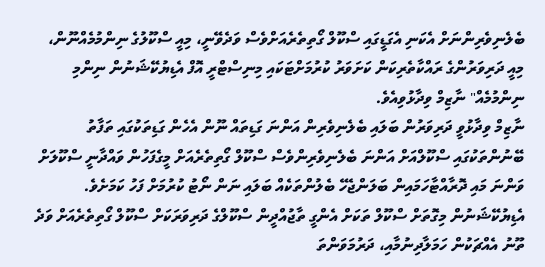ބެލެނިވެރިންނަށް އެކަނި އެގަޑީގައި ސްކޫލް ގޯތިތެރެއަށްވެސް ވަދެވޭނީ، މިއީ ސްކޫލުގެ ނިންމުމެއްނޫން، މިއީ ދަރިވަރުންގެ ރައްކާތެރިކަން ކަށަވަރު ކުރުމަށްޓަކައި މިނިސްޓްރީ އޮފް އެޑިޔުކޭޝަނުން ނިންމި ނިންމުމެއް" ނާޒިމް ވިދާޅުވިއެވެ.
ނާޒިމް ވިދާޅުވީ ދަރިވަރުން ބަލައި ބެލެނިވެރިން އަންނަ ގަޑިތައް ނޫން އެހެން ގަޑިތަކުގައި ތަފާތު ބޭނުންތަކުގައި ސްކޫލްއަށް އަންނަ ބެލެނިވެރިންވެސް ސްކޫލް ގޯތިތެރެއަށް މީގެފަހުން ވައްދާނީ ސްކޫލަށް ވަންނަ މައި ދޮރާއްޓާހަމައިން ބަލަންޖެހޭ ބެލުންތަކެއް ބަލައި ނަން ނޯޓު ކުރުމަށް ފަހު ކަމަށެވެ.
އެޑިޔުކޭޝަނުން މިގޮތަށް ސްކޫލް ތަކަށް އެންގީ ތާޖުއްދީން ސްކޫލްގެ ދަރިވަރަކަށް ސްކޫލް ގޯތިތެރެއަށް ވަދެ ތޫނު އެއްޗަކުން ހަމަލާދިނުމާއި، ދަރުމަވަންތަ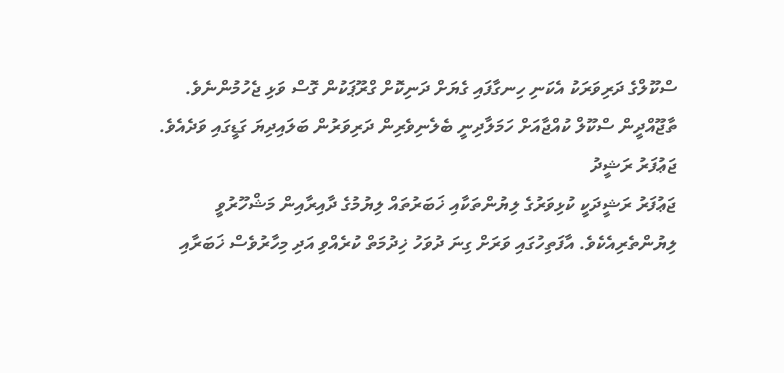ސްކޫލްގެ ދަރިވަރަކު އެކަނި ހިނގާފައި ގެޔަށް ދަނިކޮށް ގްރޫޕަކުން ގޮސް ވަޅި ޖެހުމުންނެވެ. ތާޖޫއްދީން ސްކޫލް ކުއްޖާއަށް ހަމަލާދިނީ ބެލެނިވެރިން ދަރިވަރުން ބަލައިދިޔަ ގަޑީގައި ވަދެއެވެ.
ޖަޢުފަރު ރަޝީދު
ޖަޢުފަރު ރަޝީދަކީ ކުޅިވަރުގެ ލިޔުންތަކާއި ޚަބަރުތައް ލިޔުމުގެ ދާއިރާއިން މަޝްހޫރުވީ ލިޔުންތެރިއެކެވެ. އާފަތިހުގައި ވަރަށް ގިނަ ދުވަހު ޚިދުމަތް ކުރެއްވި އަދި މިހާރުވެސް ޚަބަރާއި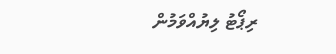ރިޕޯޓު ލިޔުއްވަމުން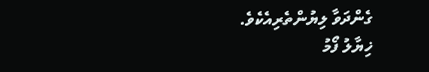ގެންދަވާ ލިޔުންތެރިއެކެވެ.
ޚިޔާލު ފޯމު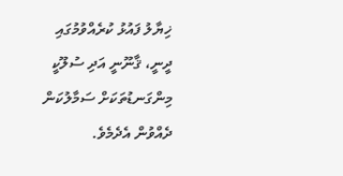ޚިޔާލު ފައުޅު ކުރެއްވުމުގައި ދީނީ، ޤާނޫނީ އަދި ސުލޫކީ މިންގަނޑުތަކަށް ސަމާލުކަން ދެއްވުން އެދެމެވެ.